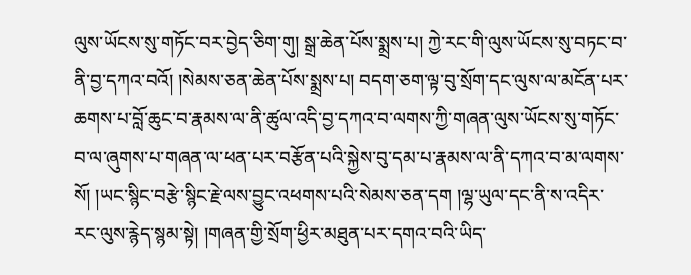ལུས་ཡོངས་སུ་གཏོང་བར་བྱེད་ཅིག་གུ། སྒྲ་ཆེན་པོས་སྨྲས་པ། ཀྱེ་རང་གི་ལུས་ཡོངས་སུ་བཏང་བ་ནི་བྱ་དཀའ་བའོ། །སེམས་ཅན་ཆེན་པོས་སྨྲས་པ། བདག་ཅག་ལྟ་བུ་སྲོག་དང་ལུས་ལ་མངོན་པར་ཆགས་པ་བློ་ཆུང་བ་རྣམས་ལ་ནི་ཚུལ་འདི་བྱ་དཀའ་བ་ལགས་ཀྱི་གཞན་ལུས་ཡོངས་སུ་གཏོང་བ་ལ་ཞུགས་པ་གཞན་ལ་ཕན་པར་བརྩོན་པའི་སྐྱེས་བུ་དམ་པ་རྣམས་ལ་ནི་དཀའ་བ་མ་ལགས་སོ། །ཡང་སྙིང་བརྩེ་སྙིང་རྗེ་ལས་བྱུང་འཕགས་པའི་སེམས་ཅན་དག །ལྷ་ཡུལ་དང་ནི་ས་འདིར་རང་ལུས་རྙེད་སྙམ་སྟེ། །གཞན་གྱི་སྲོག་ཕྱིར་མཐུན་པར་དགའ་བའི་ཡིད་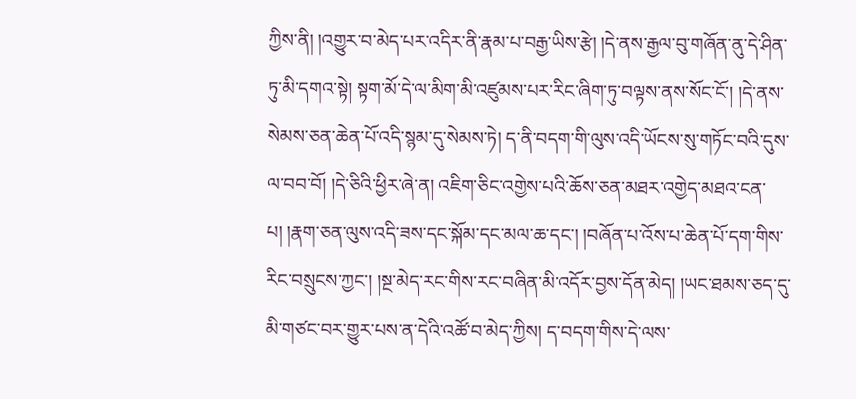ཀྱིས་ནི། །འགྱུར་བ་མེད་པར་འདིར་ནི་རྣམ་པ་བརྒྱ་ཡིས་རྩེ། །དེ་ནས་རྒྱལ་བུ་གཞོན་ནུ་དེ་ཤིན་ཏུ་མི་དགའ་སྟེ། སྟག་མོ་དེ་ལ་མིག་མི་འཛུམས་པར་རིང་ཞིག་ཏུ་བལྟས་ནས་སོང་ངོ་། །དེ་ནས་སེམས་ཅན་ཆེན་པོ་འདི་སྙམ་དུ་སེམས་ཏེ། ད་ནི་བདག་གི་ལུས་འདི་ཡོངས་སུ་གཏོང་བའི་དུས་ལ་བབ་བོ། །དེ་ཅིའི་ཕྱིར་ཞེ་ན། འཇིག་ཅིང་འགྱེས་པའི་ཆོས་ཅན་མཐར་འགྱེད་མཐའ་ངན་པ། །རྣག་ཅན་ལུས་འདི་ཟས་དང་སྐོམ་དང་མལ་ཆ་དང་། །བཞོན་པ་འོས་པ་ཆེན་པོ་དག་གིས་རིང་བསྲུངས་ཀྱང་། །སྔ་མེད་རང་གིས་རང་བཞིན་མི་འདོར་བྱས་དོན་མེད། །ཡང་ཐམས་ཅད་དུ་མི་གཙང་བར་གྱུར་པས་ན་དེའི་འཚོ་བ་མེད་ཀྱིས། ད་བདག་གིས་དེ་ལས་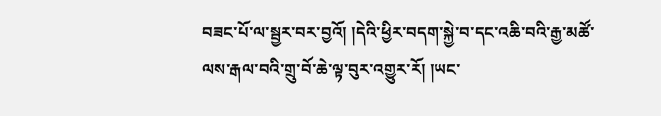བཟང་པོ་ལ་སྦྱར་བར་བྱའོ། །དེའི་ཕྱིར་བདག་སྐྱེ་བ་དང་འཆི་བའི་རྒྱ་མཚོ་ལས་རྒལ་བའི་གྲུ་བོ་ཆེ་ལྟ་བུར་འགྱུར་རོ། །ཡང་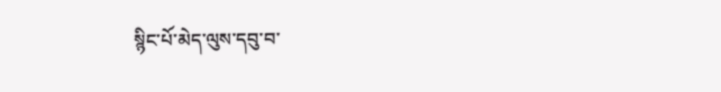སྙིང་པོ་མེད་ལུས་དབུ་བ་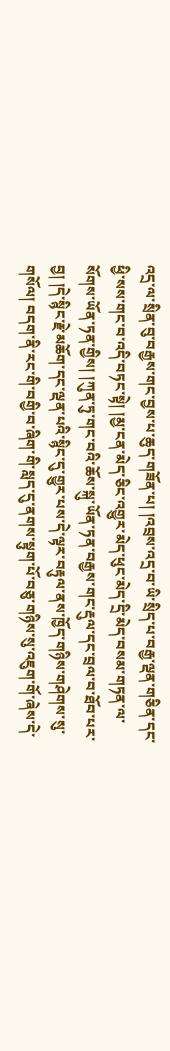འདྲ་ལ་སྲིན་བུ་བརྒྱས་གང་བྱས་པ་ཆུད་གཟོན་པ། །འབྲས་འདྲ་བ་ཡི་སྲིད་པ་བརྒྱ་ལྡན་གཅིན་དང་ཕྱི་སས་གང་བ་འདི་བཏང་སྟེ། །མྱ་ངན་མེད་ཅིང་འགྱུར་མེད་ཕུང་མེད་དྲི་མེད་བསམ་གཏན་ལ་སོགས་ཡོན་ཏན་གྱིས། །ཀུན་ཏུ་གང་བའི་ཆོས་སྐུ་ཡོན་ཏན་བརྒྱས་གང་རྡུལ་དང་བྲལ་བ་ཐོབ་པར་བྱ། །དེ་སྙིང་རྗེ་མཆོག་དང་ལྡན་པའི་སྙིང་དུ་གྱུར་པས་དེ་ལྟར་བརྟུལ་ནས་ཁྱོད་གཉིས་གཤེགས་སུ་གསོལ། བདག་ནི་རང་གི་བགྱི་བ་ཞིག་གི་སླད་དུ་ནགས་སྟུག་པོ་བཅུ་གཉིས་སུ་འཇུག་གོ་ཞེས་དེ་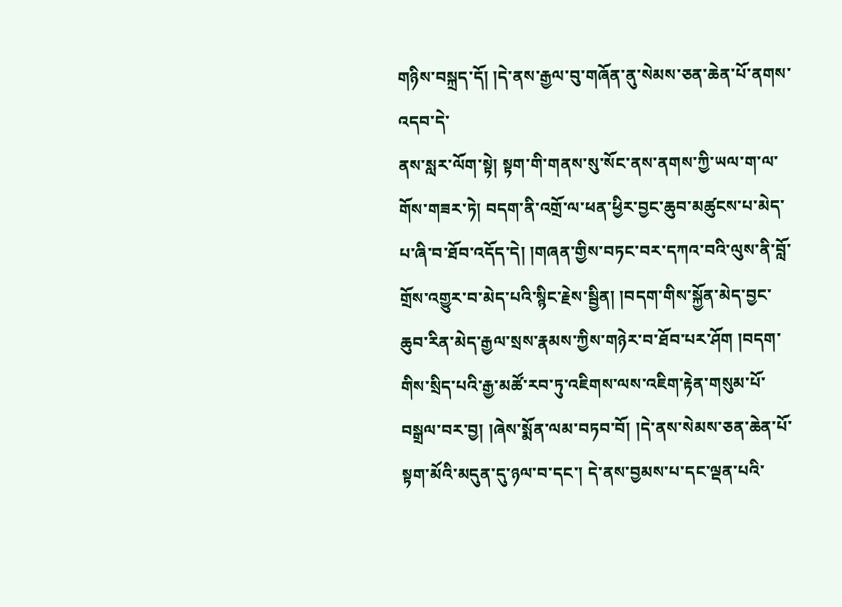གཉིས་བསྐྲད་དོ། །དེ་ནས་རྒྱལ་བུ་གཞོན་ནུ་སེམས་ཅན་ཆེན་པོ་ནགས་འདབ་དེ་
ནས་སླར་ལོག་སྟེ། སྟག་གི་གནས་སུ་སོང་ནས་ནགས་ཀྱི་ཡལ་ག་ལ་གོས་གཟར་ཏེ། བདག་ནི་འགྲོ་ལ་ཕན་ཕྱིར་བྱང་ཆུབ་མཚུངས་པ་མེད་པ་ཞི་བ་ཐོབ་འདོད་དེ། །གཞན་གྱིས་བཏང་བར་དཀའ་བའི་ལུས་ནི་བློ་གྲོས་འགྱུར་བ་མེད་པའི་སྙིང་རྗེས་སྦྱིན། །བདག་གིས་སྐྱོན་མེད་བྱང་ཆུབ་རིན་མེད་རྒྱལ་སྲས་རྣམས་ཀྱིས་གཉེར་བ་ཐོབ་པར་ཤོག །བདག་གིས་སྲིད་པའི་རྒྱ་མཚོ་རབ་ཏུ་འཇིགས་ལས་འཇིག་རྟེན་གསུམ་པོ་བསྒྲལ་བར་བྱ། །ཞེས་སྨོན་ལམ་བཏབ་བོ། །དེ་ནས་སེམས་ཅན་ཆེན་པོ་སྟག་མོའི་མདུན་དུ་ཉལ་བ་དང་། དེ་ནས་བྱམས་པ་དང་ལྡན་པའི་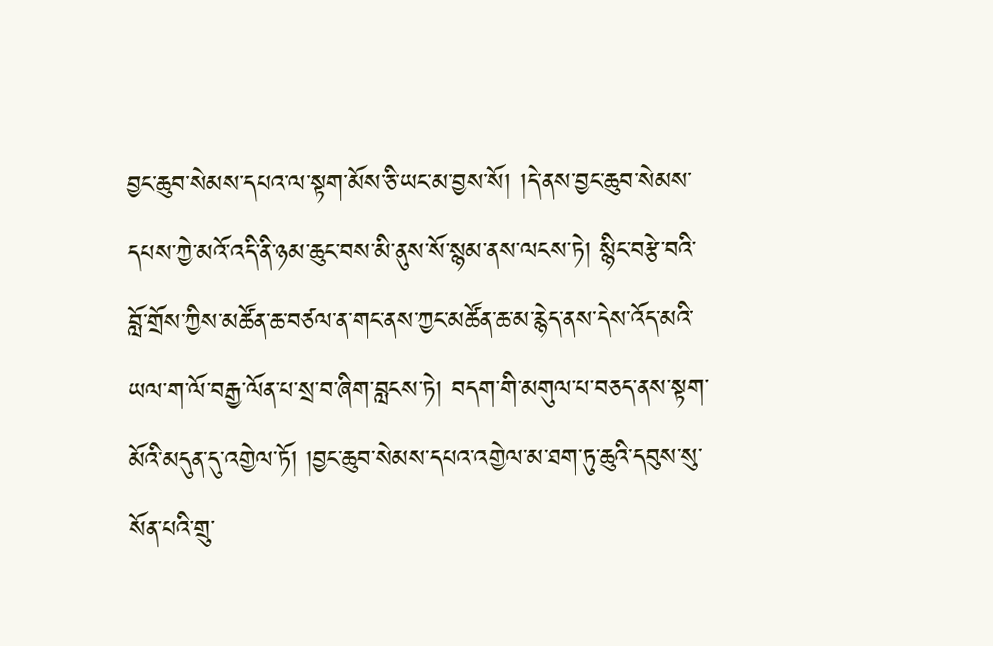བྱང་ཆུབ་སེམས་དཔའ་ལ་སྟག་མོས་ཅི་ཡང་མ་བྱས་སོ། །དེ་ནས་བྱང་ཆུབ་སེམས་དཔས་ཀྱེ་མའོ་འདི་ནི་ཉམ་ཆུང་བས་མི་ནུས་སོ་སྙམ་ནས་ལངས་ཏེ། སྙིང་བརྩེ་བའི་བློ་གྲོས་ཀྱིས་མཚོན་ཆ་བཙལ་ན་གང་ནས་ཀྱང་མཚོན་ཆ་མ་རྙེད་ནས་དེས་འོད་མའི་ཡལ་ག་ལོ་བརྒྱ་ལོན་པ་སྲ་བ་ཞིག་བླངས་ཏེ། བདག་གི་མགུལ་པ་བཅད་ནས་སྟག་མོའི་མདུན་དུ་འགྱེལ་ཏོ། །བྱང་ཆུབ་སེམས་དཔའ་འགྱེལ་མ་ཐག་ཏུ་ཆུའི་དབུས་སུ་སོན་པའི་གྲུ་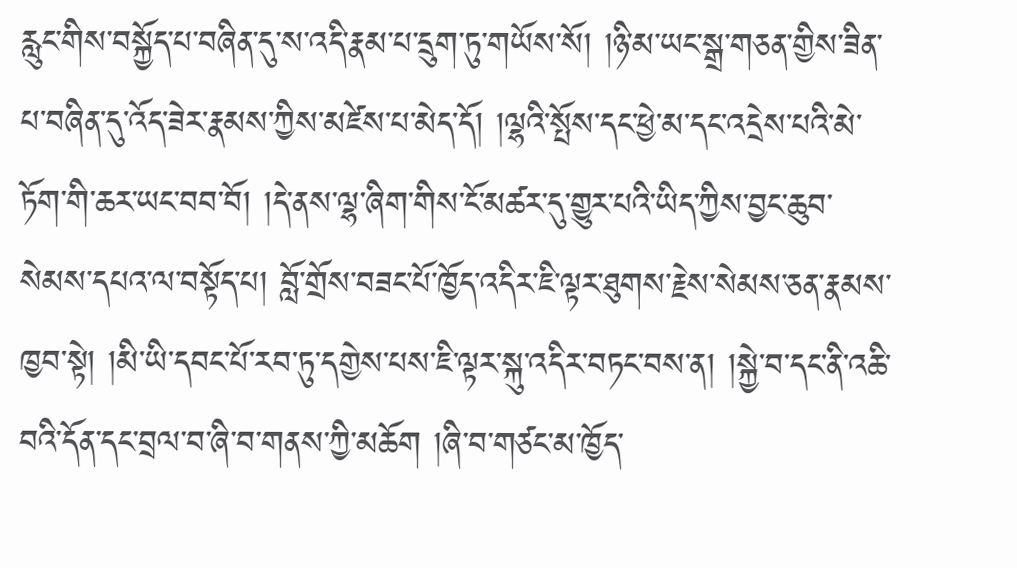རླུང་གིས་བསྐྱོད་པ་བཞིན་དུ་ས་འདི་རྣམ་པ་དྲུག་ཏུ་གཡོས་སོ། །ཉི་མ་ཡང་སྒྲ་གཅན་གྱིས་ཟིན་པ་བཞིན་དུ་འོད་ཟེར་རྣམས་ཀྱིས་མཛེས་པ་མེད་དོ། །ལྷའི་སྤོས་དང་ཕྱེ་མ་དང་འདྲེས་པའི་མེ་ཏོག་གི་ཆར་ཡང་བབ་བོ། །དེ་ནས་ལྷ་ཞིག་གིས་ངོ་མཚར་དུ་གྱུར་པའི་ཡིད་ཀྱིས་བྱང་ཆུབ་སེམས་དཔའ་ལ་བསྟོད་པ། བློ་གྲོས་བཟང་པོ་ཁྱོད་འདིར་ཇི་ལྟར་ཐུགས་རྗེས་སེམས་ཅན་རྣམས་ཁྱབ་སྟེ། །མི་ཡི་དབང་པོ་རབ་ཏུ་དགྱེས་པས་ཇི་ལྟར་སྐུ་འདིར་བཏང་བས་ན། །སྐྱེ་བ་དང་ནི་འཆི་བའི་དོན་དང་བྲལ་བ་ཞི་བ་གནས་ཀྱི་མཆོག །ཞི་བ་གཙང་མ་ཁྱོད་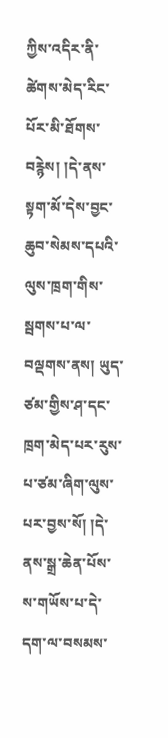ཀྱིས་འདིར་ནི་ཚེགས་མེད་རིང་པོར་མི་ཐོགས་བརྙེས། །དེ་ནས་སྟག་མོ་དེས་བྱང་ཆུབ་སེམས་དཔའི་ལུས་ཁྲག་གིས་སྦགས་པ་ལ་བལྡགས་ནས། ཡུད་ཙམ་གྱིས་ཤ་དང་ཁྲག་མེད་པར་རུས་པ་ཙམ་ཞིག་ལུས་པར་བྱས་སོ། །དེ་ནས་སྒྲ་ཆེན་པོས་ས་གཡོས་པ་དེ་དག་ལ་བསམས་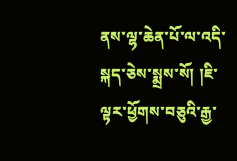ནས་ལྷ་ཆེན་པོ་ལ་འདི་སྐད་ཅེས་སྨྲས་སོ། །ཇི་ལྟར་ཕྱོགས་བཅུའི་རྒྱ་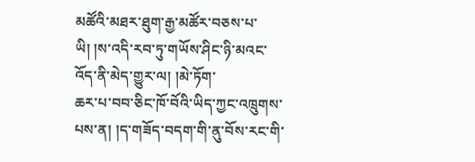མཚོའི་མཐར་ཐུག་རྒྱ་མཚོར་བཅས་པ་ཡི། །ས་འདི་རབ་ཏུ་གཡོས་ཤིང་ཉི་མའང་འོད་ནི་མེད་གྱུར་ལ། །མེ་ཏོག་
ཆར་པ་བབ་ཅིང་ཁོ་བོའི་ཡིད་ཀྱང་འཁྲུགས་པས་ན། །ད་གཟོད་བདག་གི་ནུ་བོས་རང་གི་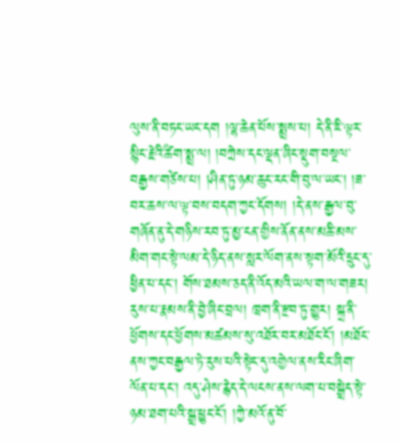ལུས་ནི་བཏང་ཡང་དག །ལྷ་ཆེན་པོས་སྨྲས་པ། དེ་ནི་ཇི་ལྟར་སྙིང་རྗེའི་ཚིག་སྨྲ་ལ། །བཀྲེས་དང་ལྡན་ཞིང་སྡུག་བསྔལ་བརྒྱས་གཙེས་པ། །ཤིན་ཏུ་ཉམ་ཆུང་རང་གི་བུ་ལ་ཡང་། །ཟ་བར་ཆས་ལ་ལྟ་བས་བདག་ཀྱང་དོགས། །དེ་ནས་རྒྱལ་བུ་གཞོན་ནུ་དེ་གཉིས་རབ་ཏུ་མྱ་ངན་གྱིས་ནོན་ནས་མཆི་མས་མིག་གང་སྟེ་ལམ་དེ་ཉིད་ནས་སླར་ལོག་ནས་སྟག་མོའི་དྲུང་དུ་ཕྱིན་པ་དང་། གོས་ཐམས་ཅད་ནི་འོད་མའི་ཡལ་ག་ལ་གཟར། རུས་པ་རྣམས་ནི་བྱེ་ཞིང་བྲལ། ཁྲག་ནི་རྫབ་ཏུ་གྱུར། སྐྲ་ནི་ཕྱོགས་དང་ཕྱོགས་མཚམས་སུ་འཐོར་བར་མཐོང་ངོ་། །མཐོང་ནས་ཀྱང་བརྒྱལ་ཏེ་རུས་པའི་སྟེང་དུ་འགྱེལ་ནས་རིང་ཞིག་ལོན་པ་དང་། འདུ་ཤེས་རྙེད་དེ་ལངས་ནས་ལག་པ་བསྒྲེད་སྟེ་ཉམ་ཐག་པའི་སྒྲ་ཕྱུང་ངོ་། །ཀྱེ་མའོ་ནུ་བོ་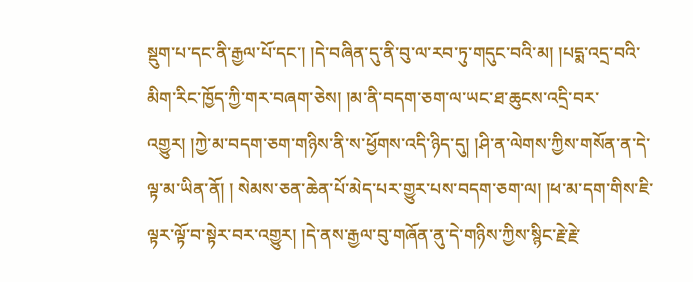སྡུག་པ་དང་ནི་རྒྱལ་པོ་དང་། །དེ་བཞིན་དུ་ནི་བུ་ལ་རབ་ཏུ་གདུང་བའི་མ། །པདྨ་འདྲ་བའི་མིག་རིང་ཁྱོད་ཀྱི་གར་བཞག་ཅེས། །མ་ནི་བདག་ཅག་ལ་ཡང་ཐ་ཆུངས་འདྲི་བར་འགྱུར། །ཀྱེ་མ་བདག་ཅག་གཉིས་ནི་ས་ཕྱོགས་འདི་ཉིད་དུ། །ཤི་ན་ལེགས་ཀྱིས་གསོན་ན་དེ་ལྟ་མ་ཡིན་ནོ། ། སེམས་ཅན་ཆེན་པོ་མེད་པར་གྱུར་པས་བདག་ཅག་ལ། །ཕ་མ་དག་གིས་ཇི་ལྟར་ལྟོ་བ་སྟེར་བར་འགྱུར། །དེ་ནས་རྒྱལ་བུ་གཞོན་ནུ་དེ་གཉིས་ཀྱིས་སྙིང་རྗེ་རྗེ་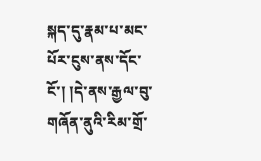སྐད་དུ་རྣམ་པ་མང་པོར་ངུས་ནས་དོང་ངོ་། །དེ་ནས་རྒྱལ་བུ་གཞོན་ནུའི་རིམ་གྲོ་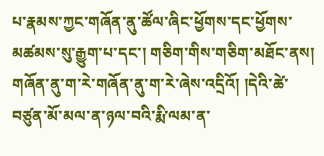པ་རྣམས་ཀྱང་གཞོན་ནུ་ཚོལ་ཞིང་ཕྱོགས་དང་ཕྱོགས་མཚམས་སུ་རྒྱུག་པ་དང་། གཅིག་གིས་གཅིག་མཐོང་ནས། གཞོན་ནུ་ག་རེ་གཞོན་ནུ་ག་རེ་ཞེས་འདྲིའོ། །དེའི་ཚེ་བཙུན་མོ་མལ་ན་ཉལ་བའི་རྨི་ལམ་ན་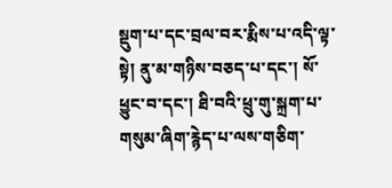སྡུག་པ་དང་བྲལ་བར་རྨིས་པ་འདི་ལྟ་སྟེ། ནུ་མ་གཉིས་བཅད་པ་དང་། སོ་ཕྱུང་བ་དང་། ཐི་བའི་ཕྲུ་གུ་སྐྲག་པ་གསུམ་ཞིག་རྙེད་པ་ལས་གཅིག་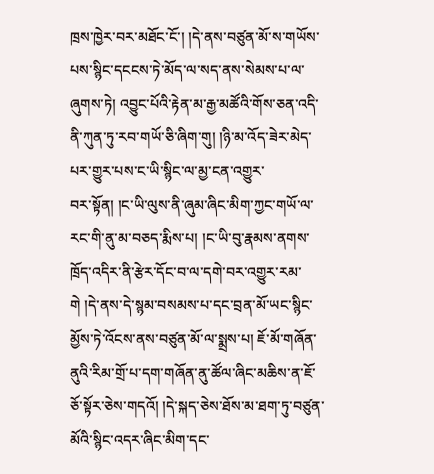ཁྲས་ཁྱེར་བར་མཐོང་ངོ་། །དེ་ནས་བཙུན་མོ་ས་གཡོས་པས་སྙིང་དངངས་ཏེ་མོད་ལ་སད་ནས་སེམས་པ་ལ་ཞུགས་ཏེ། འབྱུང་པོའི་རྟེན་མ་རྒྱ་མཚོའི་གོས་ཅན་འདི་ནི་ཀུན་ཏུ་རབ་གཡོ་ཅི་ཞིག་གུ། །ཉི་མ་འོད་ཟེར་མེད་པར་གྱུར་པས་ང་ཡི་སྙིང་ལ་མྱ་ངན་འགྱུར་
བར་སྟོན། །ང་ཡི་ལུས་ནི་ཞུམ་ཞིང་མིག་ཀྱང་གཡོ་ལ་རང་གི་ནུ་མ་བཅད་རྨིས་པ། །ང་ཡི་བུ་རྣམས་ནགས་ཁྲོད་འདིར་ནི་རྩེར་དོང་བ་ལ་དགེ་བར་འགྱུར་རམ་གེ །དེ་ནས་དེ་སྙམ་བསམས་པ་དང་བྲན་མོ་ཡང་སྙིང་མྱོས་ཏེ་འོངས་ནས་བཙུན་མོ་ལ་སྨྲས་པ། ཇོ་མོ་གཞོན་ནུའི་རིམ་གྲོ་པ་དག་གཞོན་ནུ་ཚོལ་ཞིང་མཆིས་ན་ཇོ་ཅོ་སྟོར་ཅེས་གདའོ། །དེ་སྐད་ཅེས་ཐོས་མ་ཐག་ཏུ་བཙུན་མོའི་སྙིང་འདར་ཞིང་མིག་དང་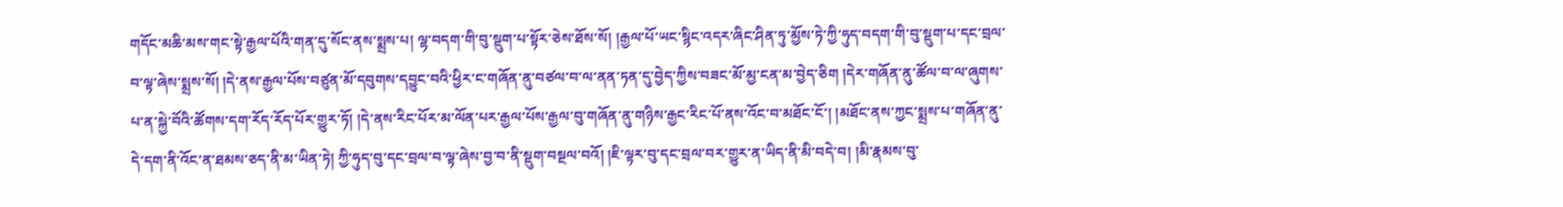གདོང་མཆི་མས་གང་སྟེ་རྒྱལ་པོའི་གན་དུ་སོང་ནས་སྨྲས་པ། ལྷ་བདག་གི་བུ་སྡུག་པ་སྟོར་ཅེས་ཐོས་སོ། །རྒྱལ་པོ་ཡང་སྙིང་འདར་ཞིང་ཤིན་ཏུ་མྱོས་ཏེ་ཀྱི་ཧུད་བདག་གི་བུ་སྡུག་པ་དང་བྲལ་བ་ལྟ་ཞེས་སྨྲས་སོ། །དེ་ནས་རྒྱལ་པོས་བཙུན་མོ་དབུགས་དབྱུང་བའི་ཕྱིར་ང་གཞོན་ནུ་བཙལ་བ་ལ་ནན་ཏན་དུ་བྱེད་ཀྱིས་བཟང་མོ་མྱ་ངན་མ་བྱེད་ཅིག །དེར་གཞོན་ནུ་ཚོལ་བ་ལ་ཞུགས་པ་ན་སྐྱེ་བོའི་ཚོགས་དག་རོད་རོད་པོར་གྱུར་ཏོ། །དེ་ནས་རིང་པོར་མ་ལོན་པར་རྒྱལ་པོས་རྒྱལ་བུ་གཞོན་ནུ་གཉིས་རྒྱང་རིང་པོ་ནས་འོང་བ་མཐོང་ངོ་། །མཐོང་ནས་ཀྱང་སྨྲས་པ་གཞོན་ནུ་དེ་དག་ནི་འོང་ན་ཐམས་ཅད་ནི་མ་ཡིན་ཏེ། ཀྱི་ཧུད་བུ་དང་བྲལ་བ་ལྟ་ཞེས་བྱ་བ་ནི་སྡུག་བསྔལ་བའོ། །ཇི་ལྟར་བུ་དང་བྲལ་བར་གྱུར་ན་ཡིད་ནི་མི་བདེ་བ། །མི་རྣམས་བུ་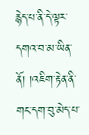རྙེད་པ་ནི་དེ་ལྟར་དགའ་བ་མ་ཡིན་ནོ། །འཇིག་རྟེན་ནི་གང་དག་བུ་མེད་པ་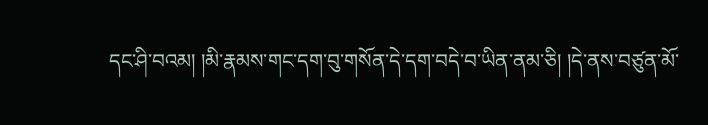དང་ཤི་བའམ། །མི་རྣམས་གང་དག་བུ་གསོན་དེ་དག་བདེ་བ་ཡིན་ནམ་ཅི། །དེ་ནས་བཙུན་མོ་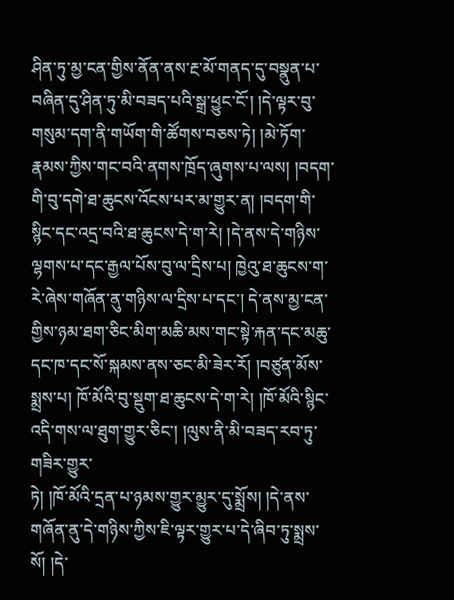ཤིན་ཏུ་མྱ་ངན་གྱིས་ནོན་ནས་རྔ་མོ་གནད་དུ་བསྣུན་པ་བཞིན་དུ་ཤིན་ཏུ་མི་བཟད་པའི་སྒྲ་ཕྱུང་ངོ་། །དེ་ལྟར་བུ་གསུམ་དག་ནི་གཡོག་གི་ཚོགས་བཅས་ཏེ། །མེ་ཏོག་རྣམས་ཀྱིས་གང་བའི་ནགས་ཁྲོད་ཞུགས་པ་ལས། །བདག་གི་བུ་དགེ་ཐ་ཆུངས་འོངས་པར་མ་གྱུར་ན། །བདག་གི་སྙིང་དང་འདྲ་བའི་ཐ་ཆུངས་དེ་ག་རེ། །དེ་ནས་དེ་གཉིས་ལྷགས་པ་དང་རྒྱལ་པོས་བུ་ལ་དྲིས་པ། ཁྱེའུ་ཐ་ཆུངས་ག་རེ་ཞེས་གཞོན་ནུ་གཉིས་ལ་དྲིས་པ་དང་། དེ་ནས་མྱ་ངན་གྱིས་ཉམ་ཐག་ཅིང་མིག་མཆི་མས་གང་སྟེ་རྐན་དང་མཆུ་དང་ཁ་དང་སོ་སྐམས་ནས་ཅང་མི་ཟེར་རོ། །བཙུན་མོས་སྨྲས་པ། ཁོ་མོའི་བུ་སྡུག་ཐ་ཆུངས་དེ་ག་རེ། །ཁོ་མོའི་སྙིང་འདི་གས་ལ་ཐུག་གྱུར་ཅིང་། །ལུས་ནི་མི་བཟད་རབ་ཏུ་གཟིར་གྱུར་
ཏེ། །ཁོ་མོའི་དྲན་པ་ཉམས་གྱུར་མྱུར་དུ་སྨྲོས། །དེ་ནས་གཞོན་ནུ་དེ་གཉིས་ཀྱིས་ཇི་ལྟར་གྱུར་པ་དེ་ཞིབ་ཏུ་སྨྲས་སོ། །དེ་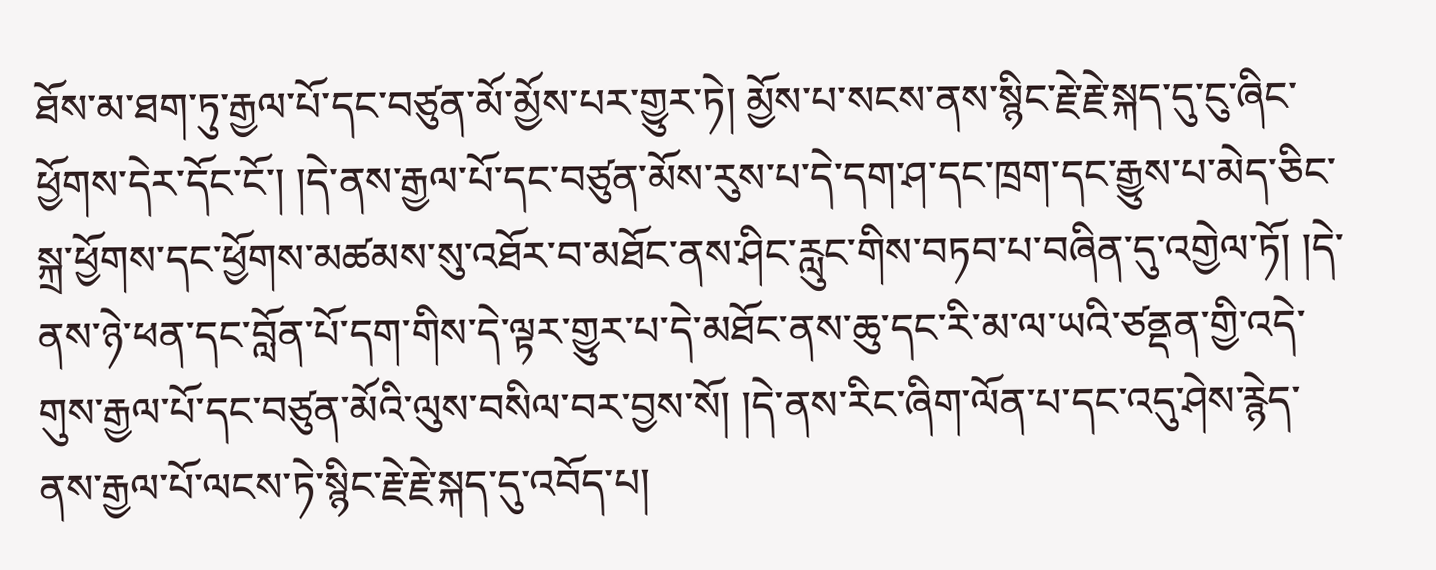ཐོས་མ་ཐག་ཏུ་རྒྱལ་པོ་དང་བཙུན་མོ་མྱོས་པར་གྱུར་ཏེ། མྱོས་པ་སངས་ནས་སྙིང་རྗེ་རྗེ་སྐད་དུ་ངུ་ཞིང་ཕྱོགས་དེར་དོང་ངོ་། །དེ་ནས་རྒྱལ་པོ་དང་བཙུན་མོས་རུས་པ་དེ་དག་ཤ་དང་ཁྲག་དང་རྒྱུས་པ་མེད་ཅིང་སྐྲ་ཕྱོགས་དང་ཕྱོགས་མཚམས་སུ་འཐོར་བ་མཐོང་ནས་ཤིང་རླུང་གིས་བཏབ་པ་བཞིན་དུ་འགྱེལ་ཏོ། །དེ་ནས་ཉེ་ཕན་དང་བློན་པོ་དག་གིས་དེ་ལྟར་གྱུར་པ་དེ་མཐོང་ནས་ཆུ་དང་རི་མ་ལ་ཡའི་ཙནྡན་གྱི་འདེ་གུས་རྒྱལ་པོ་དང་བཙུན་མོའི་ལུས་བསིལ་བར་བྱས་སོ། །དེ་ནས་རིང་ཞིག་ལོན་པ་དང་འདུ་ཤེས་རྙེད་ནས་རྒྱལ་པོ་ལངས་ཏེ་སྙིང་རྗེ་རྗེ་སྐད་དུ་འབོད་པ།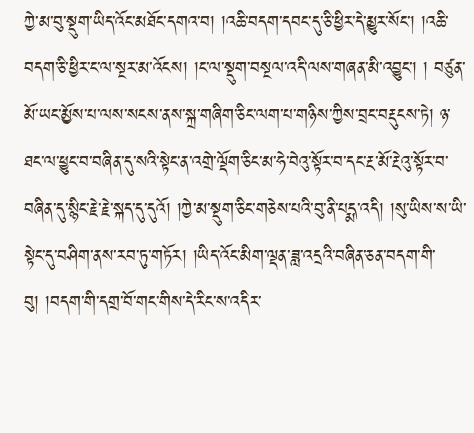ཀྱེ་མ་བུ་སྡུག་ཡིད་འོང་མཐོང་དགའ་བ། །འཆི་བདག་དབང་དུ་ཅི་ཕྱིར་དེ་མྱུར་སོང་། །འཆི་བདག་ཅི་ཕྱིར་ང་ལ་སྔར་མ་འོངས། །ང་ལ་སྡུག་བསྔལ་འདི་ལས་གཞན་མི་འབྱུང་། ། བཙུན་མོ་ཡང་མྱོས་པ་ལས་སངས་ནས་སྐྲ་གཞིག་ཅིང་ལག་པ་གཉིས་ཀྱིས་བྲང་བརྡུངས་ཏེ། ཉ་ཐང་ལ་ཕྱུང་བ་བཞིན་དུ་སའི་སྟེང་ན་འགྲེ་ལྡོག་ཅིང་མ་ཧེ་བེའུ་སྟོར་བ་དང་རྔ་མོ་རྔེའུ་སྟོར་བ་བཞིན་དུ་སྙིང་རྗེ་རྗེ་སྐད་དུ་དུའོ། །ཀྱེ་མ་སྡུག་ཅིང་གཅེས་པའི་བུ་ནི་པདྨ་འདི། །སུ་ཡིས་ས་ཡི་སྟེང་དུ་བཤིག་ནས་རབ་ཏུ་གཏོར། །ཡིད་འོང་མིག་ལྡན་ཟླ་འདྲའི་བཞིན་ཅན་བདག་གི་བུ། །བདག་གི་དགྲ་བོ་གང་གིས་དེ་རིང་ས་འདིར་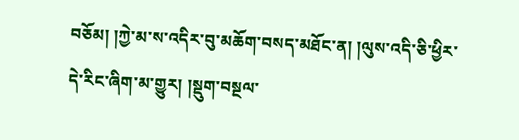བཅོམ། །ཀྱེ་མ་ས་འདིར་བུ་མཆོག་བསད་མཐོང་ན། །ལུས་འདི་ཅི་ཕྱིར་དེ་རིང་ཞིག་མ་གྱུར། །སྡུག་བསྔལ་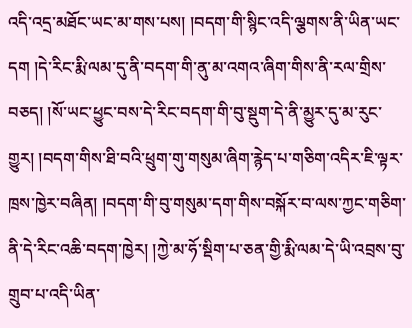འདི་འདྲ་མཐོང་ཡང་མ་གས་པས། །བདག་གི་སྙིང་འདི་ལྕགས་ནི་ཡིན་ཡང་དག །དེ་རིང་རྨི་ལམ་དུ་ནི་བདག་གི་ནུ་མ་འགའ་ཞིག་གིས་ནི་རལ་གྲིས་བཅད། །སོ་ཡང་ཕྱུང་བས་དེ་རིང་བདག་གི་བུ་སྡུག་དེ་ནི་མྱུར་དུ་མ་རུང་གྱུར། །བདག་གིས་ཐི་བའི་ཕྲུག་གུ་གསུམ་ཞིག་རྙེད་པ་གཅིག་འདིར་ཇི་ལྟར་ཁྲས་ཁྱེར་བཞིན། །བདག་གི་བུ་གསུམ་དག་གིས་བསྐོར་བ་ལས་ཀྱང་གཅིག་ནི་དེ་རིང་འཆི་བདག་ཁྱེར། །ཀྱེ་མ་ཧོ་སྡིག་པ་ཅན་གྱི་རྨི་ལམ་དེ་ཡི་འབྲས་བུ་གྲུབ་པ་འདི་ཡིན་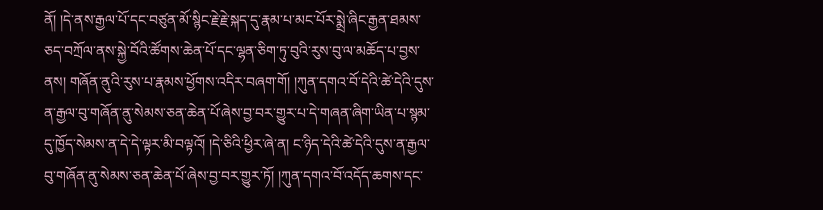ནོ། །དེ་ནས་རྒྱལ་པོ་དང་བཙུན་མོ་སྙིང་རྗེ་རྗེ་སྐད་དུ་རྣམ་པ་མང་པོར་སྨྲེ་ཞིང་རྒྱན་ཐམས་ཅད་བཀྲོལ་ནས་སྐྱེ་བོའི་ཚོགས་ཆེན་པོ་དང་ལྷན་ཅིག་ཏུ་བུའི་རུས་བུ་ལ་མཆོད་པ་བྱས་
ནས། གཞོན་ནུའི་རུས་པ་རྣམས་ཕྱོགས་འདིར་བཞག་གོ། །ཀུན་དགའ་བོ་དེའི་ཚེ་དེའི་དུས་ན་རྒྱལ་བུ་གཞོན་ནུ་སེམས་ཅན་ཆེན་པོ་ཞེས་བྱ་བར་གྱུར་པ་དེ་གཞན་ཞིག་ཡིན་པ་སྙམ་དུ་ཁྱོད་སེམས་ན་དེ་དེ་ལྟར་མི་བལྟའོ། །དེ་ཅིའི་ཕྱིར་ཞེ་ན། ང་ཉིད་དེའི་ཚེ་དེའི་དུས་ན་རྒྱལ་བུ་གཞོན་ནུ་སེམས་ཅན་ཆེན་པོ་ཞེས་བྱ་བར་གྱུར་ཏོ། །ཀུན་དགའ་བོ་འདོད་ཆགས་དང་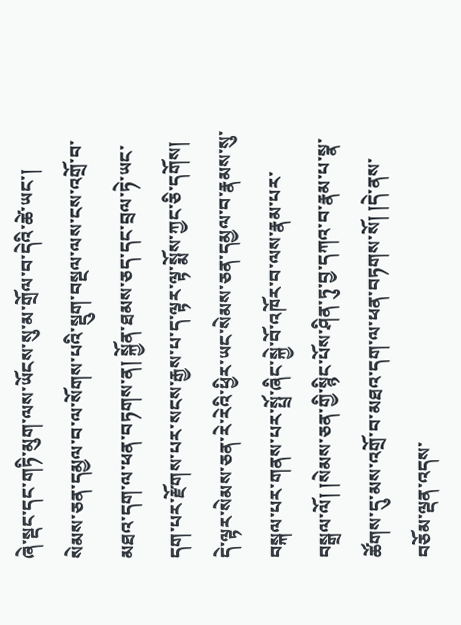ཞེ་སྡང་དང་གཏི་མུག་ལས་ཡོངས་སུ་མ་གྲོལ་བ་དེའི་ཚེ་ཡང་། སེམས་ཅན་དམྱལ་བ་ལ་སོགས་པའི་སྡུག་བསྔལ་ལས་ངས་འགྲོ་བ་མཐའ་དག་ལ་ཕན་བཏགས་ན། སྐྱོན་ཐམས་ཅད་དང་བྲལ་ཏེ་ཡང་དག་པར་རྫོགས་པར་སངས་རྒྱས་པ་ད་ལྟར་ལྟ་སྨོས་ཀྱང་ཅི་དགོས། དེ་ལྟར་སེམས་ཅན་རེ་རེའི་ཕྱིར་ཡང་སེམས་ཅན་དམྱལ་བ་རྣམས་སུ་བསྐལ་པར་གནས་པར་སྤྲོ་ཞིང་སྐྱེ་བོ་འཁོར་བ་ལས་རྣམ་པར་བསྒྲལ་ལོ། །སེམས་ཅན་གྱི་སྙིང་པོས་ཤིན་ཏུ་བྱ་དཀའ་བ་རྣམ་པ་སྣ་ཚོགས་དུ་མས་འགྲོ་བ་མཐའ་དག་ལ་ཕན་བཏགས་སོ། །དེ་ནས་བཅོམ་ལྡན་འདས་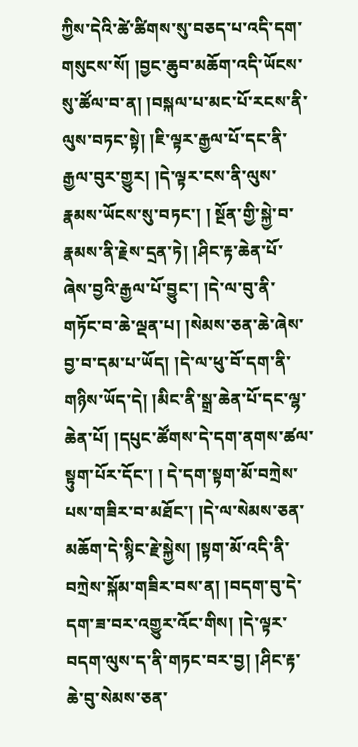ཀྱིས་དེའི་ཚེ་ཚིགས་སུ་བཅད་པ་འདི་དག་གསུངས་སོ། །བྱང་ཆུབ་མཆོག་འདི་ཡོངས་སུ་ཚོལ་བ་ན། །བསྐལ་པ་མང་པོ་རངས་ནི་ལུས་བཏང་སྟེ། །ཇི་ལྟར་རྒྱལ་པོ་དང་ནི་རྒྱལ་བུར་གྱུར། །དེ་ལྟར་ངས་ནི་ལུས་རྣམས་ཡོངས་སུ་བཏང་། ། སྔོན་གྱི་སྐྱེ་བ་རྣམས་ནི་རྗེས་དྲན་ཏེ། །ཤིང་རྟ་ཆེན་པོ་ཞེས་བྱའི་རྒྱལ་པོ་བྱུང་། །དེ་ལ་བུ་ནི་གཏོང་བ་ཆེ་ལྡན་པ། །སེམས་ཅན་ཆེ་ཞེས་བྱ་བ་དམ་པ་ཡོད། །དེ་ལ་ཕུ་བོ་དག་ནི་གཉིས་ཡོད་དེ། །མིང་ནི་སྒྲ་ཆེན་པོ་དང་ལྷ་ཆེན་པོ། །དཔུང་ཚོགས་དེ་དག་ནགས་ཚལ་སྟུག་པོར་དོང་། ། དེ་དག་སྟག་མོ་བཀྲེས་པས་གཟིར་བ་མཐོང་། །དེ་ལ་སེམས་ཅན་མཆོག་དེ་སྙིང་རྗེ་སྐྱེས། །སྟག་མོ་འདི་ནི་བཀྲེས་སྐོམ་གཟིར་བས་ན། །བདག་བུ་དེ་དག་ཟ་བར་འགྱུར་འོང་གིས། །དེ་ལྟར་བདག་ལུས་ད་ནི་གཏང་བར་བྱ། །ཤིང་རྟ་ཆེ་བུ་སེམས་ཅན་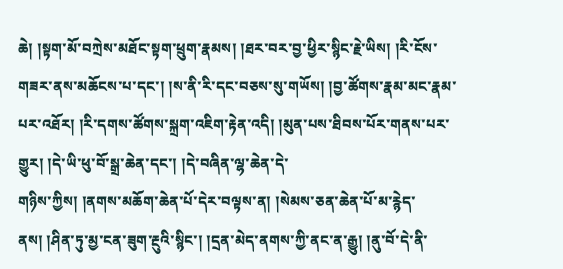ཆེ། །སྟག་མོ་བཀྲེས་མཐོང་སྟག་ཕྲུག་རྣམས། །ཐར་བར་བྱ་ཕྱིར་སྙིང་རྗེ་ཡིས། །རི་ངོས་གཟར་ནས་མཆོངས་པ་དང་། །ས་ནི་རི་དང་བཅས་སུ་གཡོས། །བྱ་ཚོགས་རྣམ་མང་རྣམ་པར་འཐོར། །རི་དགས་ཚོགས་སྐྲག་འཇིག་རྟེན་འདི། །མུན་པས་ཐིབས་པོར་གནས་པར་གྱུར། །དེ་ཡི་ཕུ་བོ་སྒྲ་ཆེན་དང་། །དེ་བཞིན་ལྷ་ཆེན་དེ་
གཉིས་ཀྱིས། །ནགས་མཆོག་ཆེན་པོ་དེར་བལྟས་ན། །སེམས་ཅན་ཆེན་པོ་མ་རྙེད་ནས། །ཤིན་ཏུ་མྱ་ངན་ཟུག་རྔུའི་སྙིང་། །དྲན་མེད་ནགས་ཀྱི་ནང་ན་རྒྱུ། །ནུ་བོ་དེ་ནི་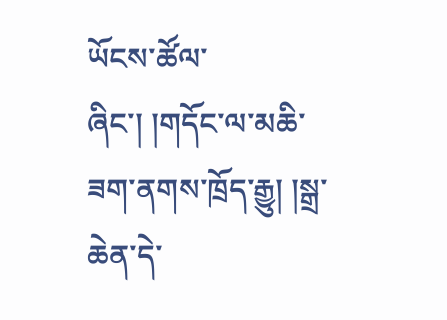ཡོངས་ཚོལ་ཞིང་། །གདོང་ལ་མཆི་ཟག་ནགས་ཁྲོད་རྒྱུ། །སྒྲ་ཆེན་དེ་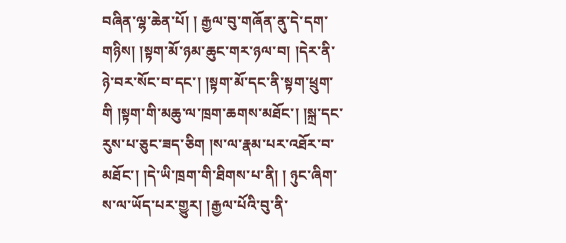བཞིན་ལྷ་ཆེན་པོ། ། རྒྱལ་བུ་གཞོན་ནུ་དེ་དག་གཉིས། །སྟག་མོ་ཉམ་ཆུང་གར་ཉལ་བ། །དེར་ནི་ཉེ་བར་སོང་བ་དང་། །སྟག་མོ་དང་ནི་སྟག་ཕྲུག་གི །སྟག་གི་མཆུ་ལ་ཁྲག་ཆགས་མཐོང་། །སྐྲ་དང་རུས་པ་ཅུང་ཟད་ཅིག །ས་ལ་རྣམ་པར་འཐོར་བ་མཐོང་། །དེ་ཡི་ཁྲག་གི་ཐིགས་པ་ནི། ། ཉུང་ཞིག་ས་ལ་ཡོད་པར་གྱུར། །རྒྱལ་པོའི་བུ་ནི་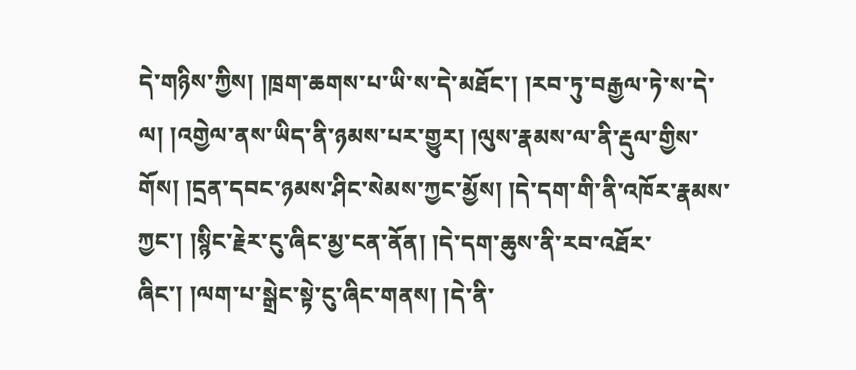དེ་གཉིས་ཀྱིས། །ཁྲག་ཆགས་པ་ཡི་ས་དེ་མཐོང་། །རབ་ཏུ་བརྒྱལ་ཏེ་ས་དེ་ལ། །འགྱེལ་ནས་ཡིད་ནི་ཉམས་པར་གྱུར། །ལུས་རྣམས་ལ་ནི་རྡུལ་གྱིས་གོས། །དྲན་དབང་ཉམས་ཤིང་སེམས་ཀྱང་མྱོས། །དེ་དག་གི་ནི་འཁོར་རྣམས་ཀྱང་། །སྙིང་རྗེར་ངུ་ཞིང་མྱ་ངན་ནོན། །དེ་དག་ཆུས་ནི་རབ་འཐོར་ཞིང་། །ལག་པ་སྒྲེང་སྟེ་ངུ་ཞིང་གནས། །དེ་ནི་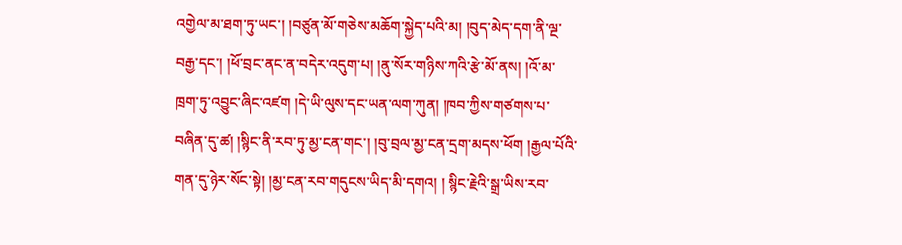འགྱེལ་མ་ཐག་ཏུ་ཡང་། །བཙུན་མོ་གཅེས་མཆོག་སྐྱེད་པའི་མ། །བུད་མེད་དག་ནི་ལྔ་བརྒྱ་དང་། །ཕོ་བྲང་ནང་ན་བདེར་འདུག་པ། །ནུ་སོར་གཉིས་ཀའི་རྩེ་མོ་ནས། །འོ་མ་ཁྲག་ཏུ་འབྱུང་ཞིང་འཛག །དེ་ཡི་ལུས་དང་ཡན་ལག་ཀུན། །ཁབ་ཀྱིས་གཙགས་པ་བཞིན་དུ་ཚ། །སྙིང་ནི་རབ་ཏུ་མྱ་ངན་གང་། །བུ་བྲལ་མྱ་ངན་དྲག་མདས་ཕོག །རྒྱལ་པོའི་གན་དུ་ཉེར་སོང་སྟེ། །མྱ་ངན་རབ་གདུངས་ཡིད་མི་དགའ། ། སྙིང་རྗེའི་སྒྲ་ཡིས་རབ་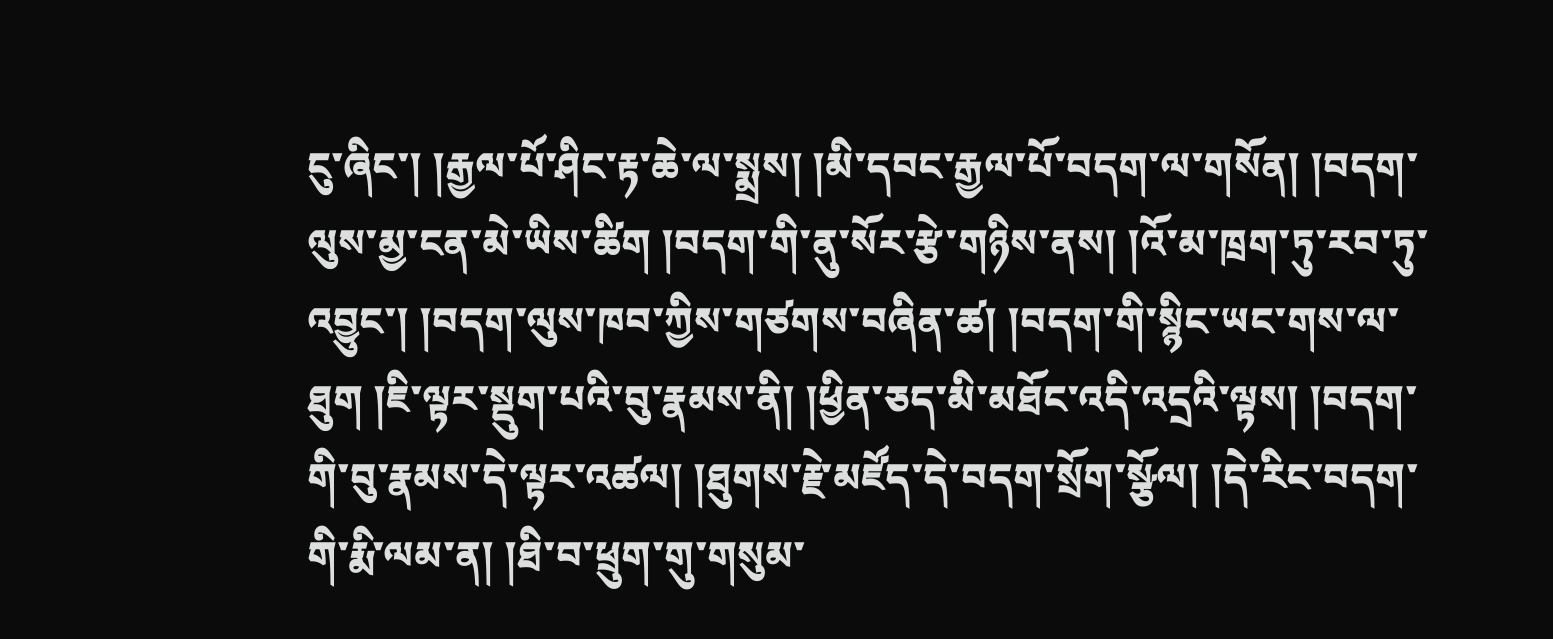ངུ་ཞིང་། །རྒྱལ་པོ་ཤིང་རྟ་ཆེ་ལ་སྨྲས། །མི་དབང་རྒྱལ་པོ་བདག་ལ་གསོན། །བདག་ལུས་མྱ་ངན་མེ་ཡིས་ཚིག །བདག་གི་ནུ་སོར་རྩེ་གཉིས་ནས། །འོ་མ་ཁྲག་ཏུ་རབ་ཏུ་འབྱུང་། །བདག་ལུས་ཁབ་ཀྱིས་གཙགས་བཞིན་ཚ། །བདག་གི་སྙིང་ཡང་གས་ལ་ཐུག །ཇི་ལྟར་སྡུག་པའི་བུ་རྣམས་ནི། །ཕྱིན་ཅད་མི་མཐོང་འདི་འདྲའི་ལྟས། །བདག་གི་བུ་རྣམས་དེ་ལྟར་འཚལ། །ཐུགས་རྗེ་མཛོད་དེ་བདག་སྲོག་སྩོལ། །དེ་རིང་བདག་གི་རྨི་ལམ་ན། །ཐི་བ་ཕྲུག་གུ་གསུམ་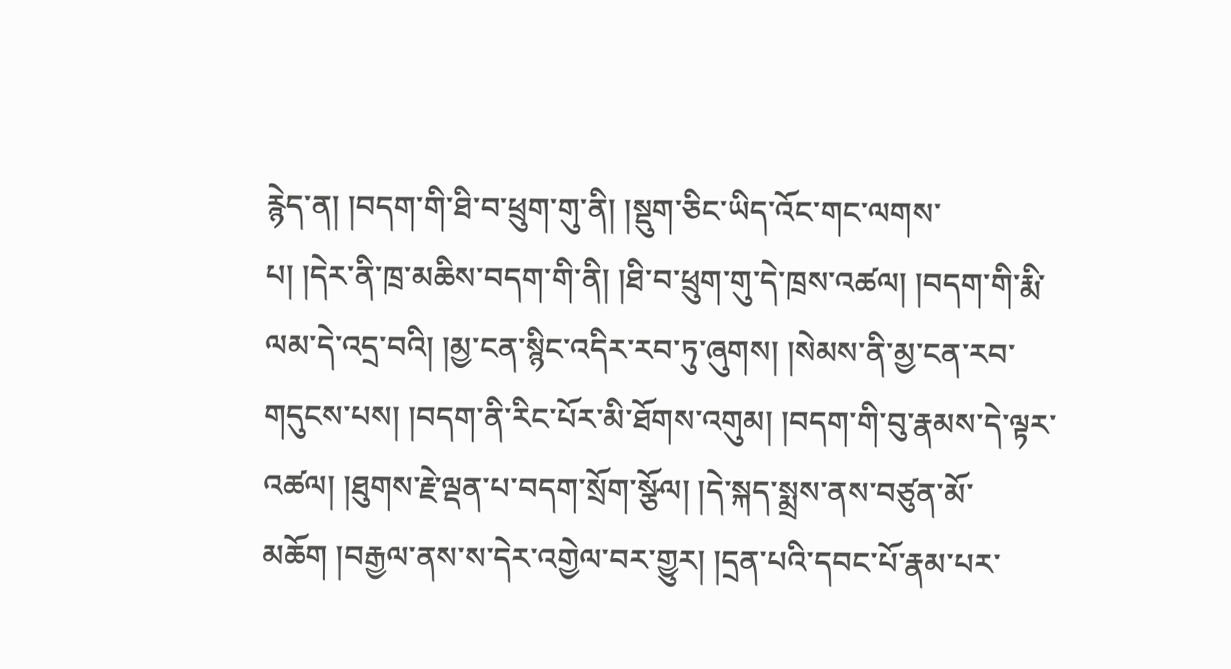རྙེད་ན། །བདག་གི་ཐི་བ་ཕྲུག་གུ་ནི། །སྡུག་ཅིང་ཡིད་འོང་གང་ལགས་
པ། །དེར་ནི་ཁྲ་མཆིས་བདག་གི་ནི། །ཐི་བ་ཕྲུག་གུ་དེ་ཁྲས་འཚལ། །བདག་གི་རྨི་ལམ་དེ་འདྲ་བའི། །མྱ་ངན་སྙིང་འདིར་རབ་ཏུ་ཞུགས། །སེམས་ནི་མྱ་ངན་རབ་གདུངས་པས། །བདག་ནི་རིང་པོར་མི་ཐོགས་འགུམ། །བདག་གི་བུ་རྣམས་དེ་ལྟར་འཚལ། །ཐུགས་རྗེ་ལྡན་པ་བདག་སྲོག་སྩོལ། །དེ་སྐད་སྨྲས་ནས་བཙུན་མོ་མཆོག །བརྒྱལ་ནས་ས་དེར་འགྱེལ་བར་གྱུར། །དྲན་པའི་དབང་པོ་རྣམ་པར་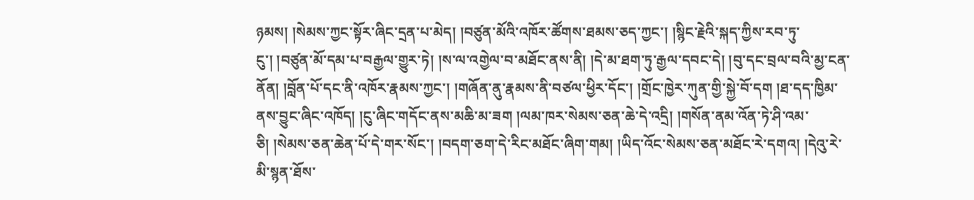ཉམས། །སེམས་ཀྱང་སྟོར་ཞིང་དྲན་པ་མེད། །བཙུན་མོའི་འཁོར་ཚོགས་ཐམས་ཅད་ཀྱང་། །སྙིང་རྗེའི་སྐད་ཀྱིས་རབ་ཏུ་ངུ་། །བཙུན་མོ་དམ་པ་བརྒྱལ་གྱུར་ཏེ། །ས་ལ་འགྱེལ་བ་མཐོང་ནས་ནི། །དེ་མ་ཐག་ཏུ་རྒྱལ་དབང་དེ། །བུ་དང་བྲལ་བའི་མྱ་ངན་ནོན། །བློན་པོ་དང་ནི་འཁོར་རྣམས་ཀྱང་། །གཞོན་ནུ་རྣམས་ནི་བཙལ་ཕྱིར་དོང་། །གྲོང་ཁྱེར་ཀུན་གྱི་སྐྱེ་བོ་དག །ཐ་དད་ཁྱིམ་ནས་བྱུང་ཞིང་འཁོད། །ངུ་ཞིང་གདོང་ནས་མཆི་མ་ཟག །ལམ་ཁར་སེམས་ཅན་ཆེ་དེ་འདྲི། །གསོན་ནམ་འོན་ཏེ་ཤི་འམ་ཅི། །སེམས་ཅན་ཆེན་པོ་དེ་གར་སོང་། །བདག་ཅག་དེ་རིང་མཐོང་ཞིག་གམ། །ཡིད་འོང་སེམས་ཅན་མཐོང་རེ་དགའ། །དེའུ་རེ་མི་སྙན་ཐོས་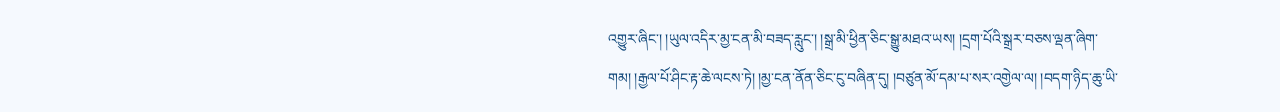འགྱུར་ཞིང་། །ཡུལ་འདིར་མྱ་ངན་མི་བཟད་རླུང་། །སྒྲ་མི་ཕྱིན་ཅིང་སྒྱུ་མཐའ་ཡས། །དྲག་པོའི་སྒྲར་བཅས་ལྡན་ཞིག་གམ། །རྒྱལ་པོ་ཤིང་རྟ་ཆེ་ལངས་ཏེ། །མྱ་ངན་ནོན་ཅིང་ངུ་བཞིན་དུ། །བཙུན་མོ་དམ་པ་སར་འགྱེལ་ལ། །བདག་ཉིད་ཆུ་ཡི་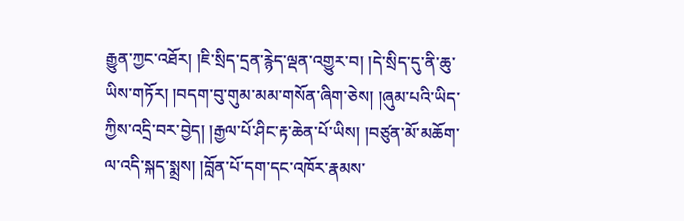རྒྱུན་ཀྱང་འཐོར། །ཇི་སྲིད་དྲན་རྙེད་ལྡན་འགྱུར་བ། །དེ་སྲིད་དུ་ནི་ཆུ་ཡིས་གཏོར། །བདག་བུ་གུམ་མམ་གསོན་ཞིག་ཅེས། །ཞུམ་པའི་ཡིད་ཀྱིས་འདྲི་བར་བྱེད། །རྒྱལ་པོ་ཤིང་རྟ་ཆེན་པོ་ཡིས། །བཙུན་མོ་མཆོག་ལ་འདི་སྐད་སྨྲས། །བློན་པོ་དག་དང་འཁོར་རྣམས་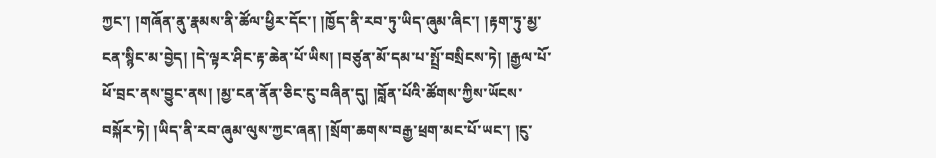ཀྱང་། །གཞོན་ནུ་རྣམས་ནི་ཚོལ་ཕྱིར་དོང་། །ཁྱོད་ནི་རབ་ཏུ་ཡིད་ཞུམ་ཞིང་། །རྟག་ཏུ་མྱ་ངན་སྙིང་མ་བྱེད། །དེ་ལྟར་ཤིང་རྟ་ཆེན་པོ་ཡིས། །བཙུན་མོ་དམ་པ་སྤྲོ་བསྲིངས་ཏེ། །རྒྱལ་པོ་ཕོ་བྲང་ནས་བྱུང་ནས། །མྱ་ངན་ནོན་ཅིང་ངུ་བཞིན་དུ། །བློན་པོའི་ཚོགས་ཀྱིས་ཡོངས་བསྐོར་ཏེ། །ཡིད་ནི་རབ་ཞུམ་ལུས་ཀྱང་ཞན། །སྲོག་ཆགས་བརྒྱ་ཕྲག་མང་པོ་ཡང་། །ངུ་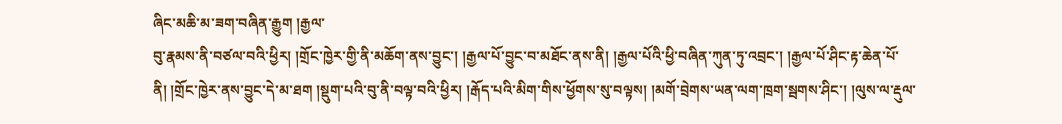ཞིང་མཆི་མ་ཟག་བཞིན་རྒྱུག །རྒྱལ་
བུ་རྣམས་ནི་བཙལ་བའི་ཕྱིར། །གྲོང་ཁྱེར་གྱི་ནི་མཆོག་ནས་བྱུང་། །རྒྱལ་པོ་བྱུང་བ་མཐོང་ནས་ནི། །རྒྱལ་པོའི་ཕྱི་བཞིན་ཀུན་ཏུ་འབྲང་། །རྒྱལ་པོ་ཤིང་རྟ་ཆེན་པོ་ནི། །གྲོང་ཁྱེར་ནས་བྱུང་དེ་མ་ཐག །སྡུག་པའི་བུ་ནི་བལྟ་བའི་ཕྱིར། །རྒོད་པའི་མིག་གིས་ཕྱོགས་སུ་བལྟས། །མགོ་བྲེགས་ཡན་ལག་ཁྲག་སྦགས་ཤིང་། །ལུས་ལ་རྡུལ་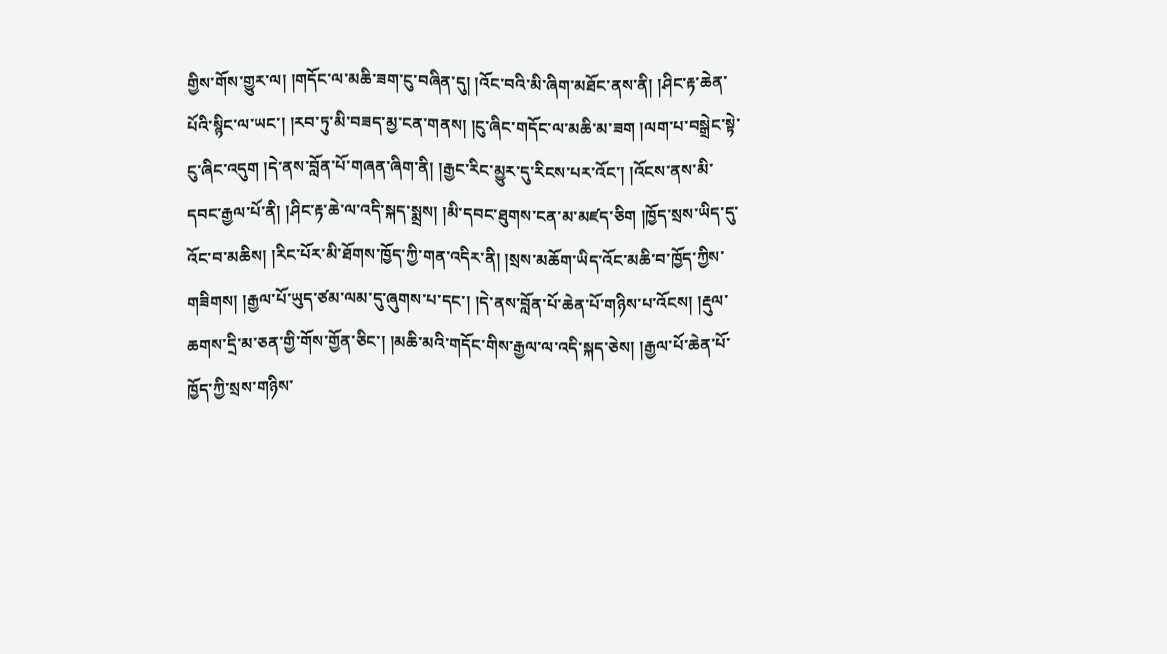གྱིས་གོས་གྱུར་ལ། །གདོང་ལ་མཆི་ཟག་ངུ་བཞིན་དུ། །འོང་བའི་མི་ཞིག་མཐོང་ནས་ནི། །ཤིང་རྟ་ཆེན་པོའི་སྙིང་ལ་ཡང་། །རབ་ཏུ་མི་བཟད་མྱ་ངན་གནས། །ངུ་ཞིང་གདོང་ལ་མཆི་མ་ཟག །ལག་པ་བསྒྲེང་སྟེ་ངུ་ཞིང་འདུག །དེ་ནས་བློན་པོ་གཞན་ཞིག་ནི། །རྒྱང་རིང་མྱུར་དུ་རིངས་པར་འོང་། །འོངས་ནས་མི་དབང་རྒྱལ་པོ་ནི། །ཤིང་རྟ་ཆེ་ལ་འདི་སྐད་སྨྲས། །མི་དབང་ཐུགས་ངན་མ་མཛད་ཅིག །ཁྱོད་སྲས་ཡིད་དུ་འོང་བ་མཆིས། །རིང་པོར་མི་ཐོགས་ཁྱོད་ཀྱི་གན་འདིར་ནི། །སྲས་མཆོག་ཡིད་འོང་མཆི་བ་ཁྱོད་ཀྱིས་གཟིགས། །རྒྱལ་པོ་ཡུད་ཙམ་ལམ་དུ་ཞུགས་པ་དང་། །དེ་ནས་བློན་པོ་ཆེན་པོ་གཉིས་པ་འོངས། །རྡུལ་ཆགས་དྲི་མ་ཅན་གྱི་གོས་གྱོན་ཅིང་། །མཆི་མའི་གདོང་གིས་རྒྱལ་ལ་འདི་སྐད་ཅེས། །རྒྱལ་པོ་ཆེན་པོ་ཁྱོད་ཀྱི་སྲས་གཉིས་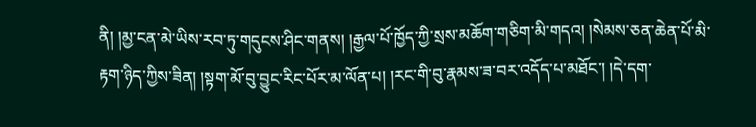ནི། །མྱ་ངན་མེ་ཡིས་རབ་ཏུ་གདུངས་ཤིང་གནས། །རྒྱལ་པོ་ཁྱོད་ཀྱི་སྲས་མཆོག་གཅིག་མི་གདའ། །སེམས་ཅན་ཆེན་པོ་མི་རྟག་ཉིད་ཀྱིས་ཟིན། །སྟག་མོ་བུ་བྱུང་རིང་པོར་མ་ལོན་པ། །རང་གི་བུ་རྣམས་ཟ་བར་འདོད་པ་མཐོང་། །དེ་དག་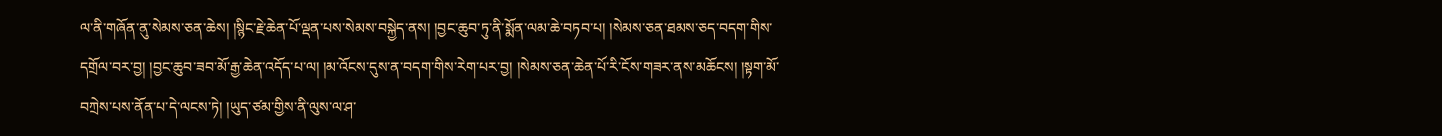ལ་ནི་གཞོན་ནུ་སེམས་ཅན་ཆེས། །སྙིང་རྗེ་ཆེན་པོ་ལྡན་པས་སེམས་བསྐྱེད་ནས། །བྱང་ཆུབ་ཏུ་ནི་སྨོན་ལམ་ཆེ་བཏབ་པ། །སེམས་ཅན་ཐམས་ཅད་བདག་གིས་དགྲོལ་བར་བྱ། །བྱང་ཆུབ་ཟབ་མོ་རྒྱ་ཆེན་འདོད་པ་ལ། །མ་འོངས་དུས་ན་བདག་གིས་རེག་པར་བྱ། །སེམས་ཅན་ཆེན་པོ་རི་ངོས་གཟར་ནས་མཆོངས། །སྟག་མོ་བཀྲེས་པས་ནོན་པ་དེ་ལངས་ཏེ། །ཡུད་ཙམ་གྱིས་ནི་ལུས་ལ་ཤ་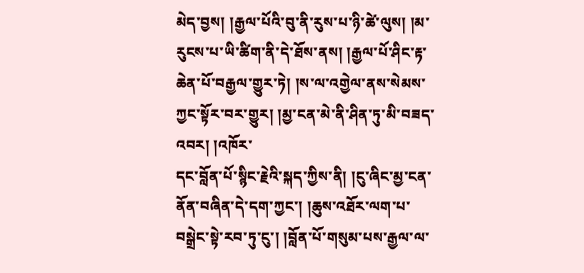མེད་བྱས། །རྒྱལ་པོའི་བུ་ནི་རུས་པ་ཉི་ཚེ་ལུས། །མ་རུངས་པ་ཡི་ཚིག་ནི་དེ་ཐོས་ནས། །རྒྱལ་པོ་ཤིང་རྟ་ཆེན་པོ་བརྒྱལ་གྱུར་ཏེ། །ས་ལ་འགྱེལ་ནས་སེམས་ཀྱང་སྟོར་བར་གྱུར། །མྱ་ངན་མེ་ནི་ཤིན་ཏུ་མི་བཟད་འབར། །འཁོར་
དང་བློན་པོ་སྙིང་རྗེའི་སྐད་ཀྱིས་ནི། །ངུ་ཞིང་མྱ་ངན་ནོན་བཞིན་དེ་དག་ཀྱང་། །ཆུས་འཐོར་ལག་པ་བསྒྲེང་སྟེ་རབ་ཏུ་ངུ་། །བློན་པོ་གསུམ་པས་རྒྱལ་ལ་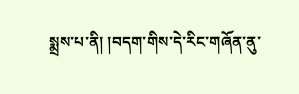སྨྲས་པ་ནི། །བདག་གིས་དེ་རིང་གཞོན་ནུ་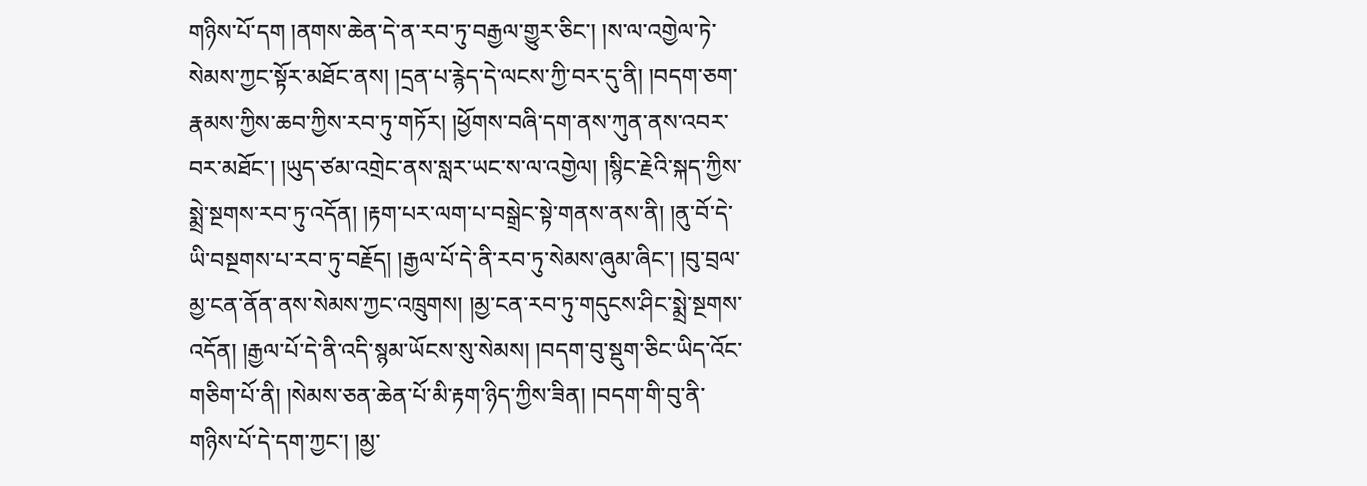གཉིས་པོ་དག །ནགས་ཆེན་དེ་ན་རབ་ཏུ་བརྒྱལ་གྱུར་ཅིང་། །ས་ལ་འགྱེལ་ཏེ་སེམས་ཀྱང་སྟོར་མཐོང་ནས། །དྲན་པ་རྙེད་དེ་ལངས་ཀྱི་བར་དུ་ནི། །བདག་ཅག་རྣམས་ཀྱིས་ཆབ་ཀྱིས་རབ་ཏུ་གཏོར། །ཕྱོགས་བཞི་དག་ནས་ཀུན་ནས་འབར་བར་མཐོང་། །ཡུད་ཙམ་འགྲེང་ནས་སླར་ཡང་ས་ལ་འགྱེལ། །སྙིང་རྗེའི་སྐད་ཀྱིས་སྨྲེ་སྔགས་རབ་ཏུ་འདོན། །རྟག་པར་ལག་པ་བསྒྲེང་སྟེ་གནས་ནས་ནི། །ནུ་བོ་དེ་ཡི་བསྔགས་པ་རབ་ཏུ་བརྗོད། །རྒྱལ་པོ་དེ་ནི་རབ་ཏུ་སེམས་ཞུམ་ཞིང་། །བུ་བྲལ་མྱ་ངན་ནོན་ནས་སེམས་ཀྱང་འཁྲུགས། །མྱ་ངན་རབ་ཏུ་གདུངས་ཤིང་སྨྲེ་སྔགས་འདོན། །རྒྱལ་པོ་དེ་ནི་འདི་སྙམ་ཡོངས་སུ་སེམས། །བདག་བུ་སྡུག་ཅིང་ཡིད་འོང་གཅིག་པོ་ནི། །སེམས་ཅན་ཆེན་པོ་མི་རྟག་ཉིད་ཀྱིས་ཟིན། །བདག་གི་བུ་ནི་གཉིས་པོ་དེ་དག་ཀྱང་། །མྱ་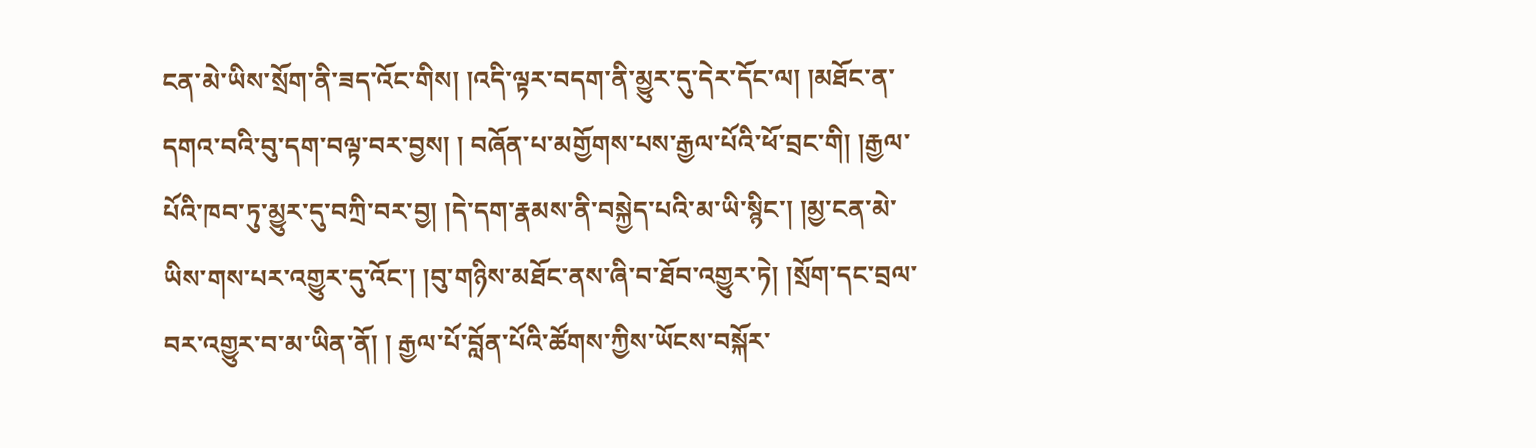ངན་མེ་ཡིས་སྲོག་ནི་ཟད་འོང་གིས། །འདི་ལྟར་བདག་ནི་མྱུར་དུ་དེར་དོང་ལ། །མཐོང་ན་དགའ་བའི་བུ་དག་བལྟ་བར་བྱས། ། བཞོན་པ་མགྱོགས་པས་རྒྱལ་པོའི་ཕོ་བྲང་གི། །རྒྱལ་པོའི་ཁབ་ཏུ་མྱུར་དུ་བཀྲི་བར་བྱ། །དེ་དག་རྣམས་ནི་བསྐྱེད་པའི་མ་ཡི་སྙིང་། །མྱ་ངན་མེ་ཡིས་གས་པར་འགྱུར་དུ་འོང་། །བུ་གཉིས་མཐོང་ནས་ཞི་བ་ཐོབ་འགྱུར་ཏེ། །སྲོག་དང་བྲལ་བར་འགྱུར་བ་མ་ཡིན་ནོ། ། རྒྱལ་པོ་བློན་པོའི་ཚོགས་ཀྱིས་ཡོངས་བསྐོར་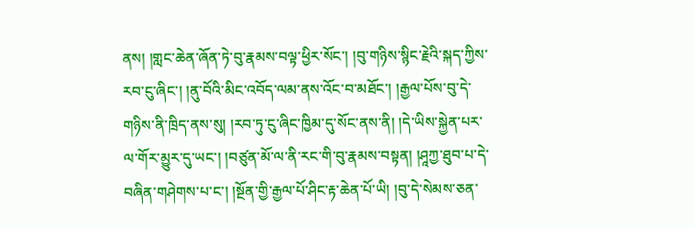ནས། །གླང་ཆེན་ཞོན་ཏེ་བུ་རྣམས་བལྟ་ཕྱིར་སོང་། །བུ་གཉིས་སྙིང་རྗེའི་སྐད་ཀྱིས་རབ་ངུ་ཞིང་། །ནུ་བོའི་མིང་འབོད་ལམ་ནས་འོང་བ་མཐོང་། །རྒྱལ་པོས་བུ་དེ་གཉིས་ནི་ཁྲིད་ནས་སུ། །རབ་ཏུ་ངུ་ཞིང་ཁྱིམ་དུ་སོང་ནས་ནི། །དེ་ཡིས་སྐྱེན་པར་ལ་གོར་མྱུར་དུ་ཡང་། །བཙུན་མོ་ལ་ནི་རང་གི་བུ་རྣམས་བསྟན། །ཤཱཀྱ་ཐུབ་པ་དེ་བཞིན་གཤེགས་པ་ང་། །སྔོན་གྱི་རྒྱལ་པོ་ཤིང་རྟ་ཆེན་པོ་ཡི། །བུ་དེ་སེམས་ཅན་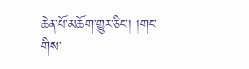ཆེན་པོ་མཆོག་གྱུར་ཅིང་། །གང་གིས་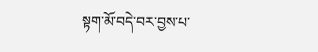སྟག་མོ་བདེ་བར་བྱས་པ་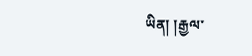ཡིན། །རྒྱལ་